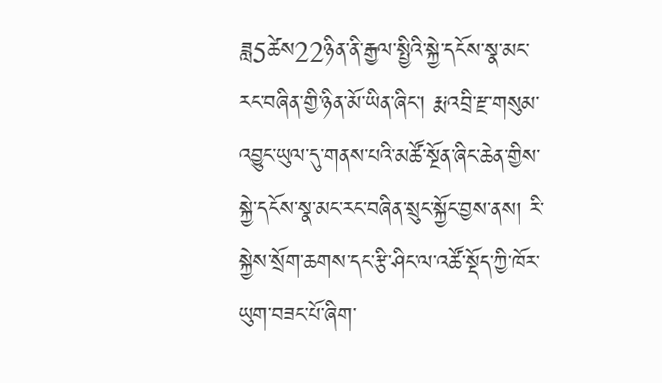ཟླ5ཚེས22ཉིན་ནི་རྒྱལ་སྤྱིའི་སྐྱེ་དངོས་སྣ་མང་རང་བཞིན་གྱི་ཉིན་མོ་ཡིན་ཞིང་། རྨ་འབྲི་རྫ་གསུམ་འབྱུང་ཡུལ་དུ་གནས་པའི་མཚོ་སྔོན་ཞིང་ཆེན་གྱིས་སྐྱེ་དངོས་སྣ་མང་རང་བཞིན་སྲུང་སྐྱོང་བྱས་ནས། རི་སྐྱེས་སྲོག་ཆགས་དང་རྩི་ཤིང་ལ་འཚོ་སྡོད་ཀྱི་ཁོར་ཡུག་བཟང་པོ་ཞིག་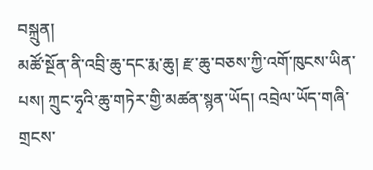བསྐྲུན།
མཚོ་སྔོན་ནི་འབྲི་ཆུ་དང་རྨ་ཆུ། རྫ་ཆུ་བཅས་ཀྱི་འགོ་ཁུངས་ཡིན་པས། ཀྲུང་ཧྭའི་ཆུ་གཏེར་གྱི་མཚན་སྙན་ཡོད། འབྲེལ་ཡོད་གཞི་གྲངས་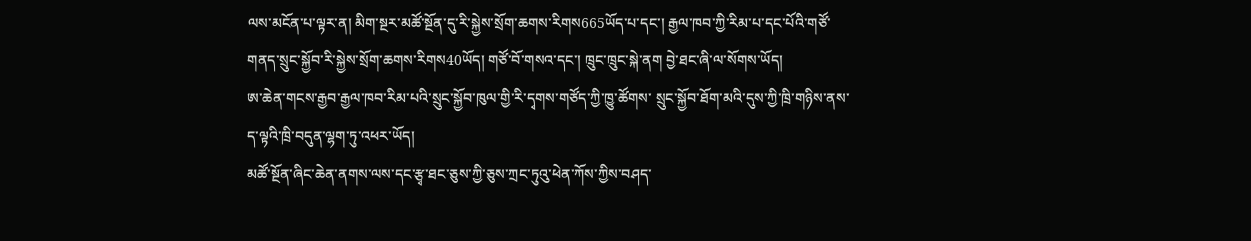ལས་མངོན་པ་ལྟར་ན། མིག་སྔར་མཚོ་སྔོན་དུ་རི་སྐྱེས་སྲོག་ཆགས་རིགས665ཡོད་པ་དང་། རྒྱལ་ཁབ་ཀྱི་རིམ་པ་དང་པོའི་གཙོ་གནད་སྲུང་སྐྱོབ་རི་སྐྱེས་སྲོག་ཆགས་རིགས40ཡོད། གཙོ་བོ་གསའ་དང་། ཁྲུང་ཁྲུང་སྐེ་ནག བྱེ་ཐང་ཞི་ལ་སོགས་ཡོད།
ཨ་ཆེན་གངས་རྒྱབ་རྒྱལ་ཁབ་རིམ་པའི་སྲུང་སྐྱོབ་ཁུལ་གྱི་རི་དྭགས་གཙོད་ཀྱི་ཁྱུ་ཚོགས་ སྲུང་སྐྱོབ་ཐོག་མའི་དུས་ཀྱི་ཁྲི་གཉིས་ནས་ད་ལྟའི་ཁྲི་བདུན་ལྷག་ཏུ་འཕར་ཡོད།
མཚོ་སྔོན་ཞིང་ཆེན་ནགས་ལས་དང་རྩྭ་ཐང་ཅུས་ཀྱི་ཅུས་ཀྲང་ཏུའུ་ཕེན་ཀོས་ཀྱིས་བཤད་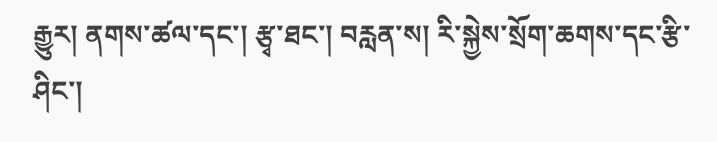རྒྱུར། ནགས་ཚལ་དང་། རྩྭ་ཐང་། བརླན་ས། རི་སྐྱེས་སྲོག་ཆགས་དང་རྩི་ཤིང་།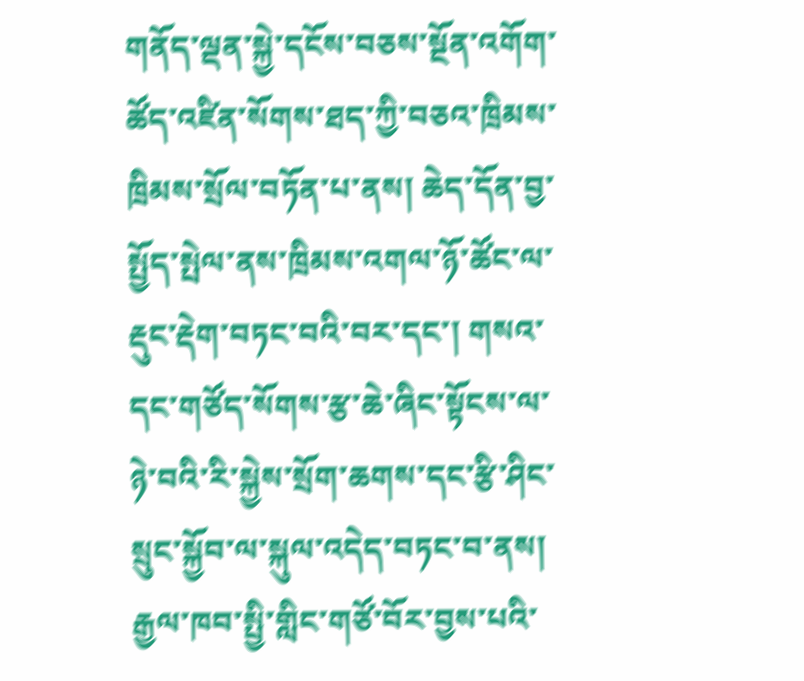གནོད་ལྡན་སྐྱེ་དངོས་བཅས་སྔོན་འགོག་ཚོད་འཛིན་སོགས་ཐད་ཀྱི་བཅའ་ཁྲིམས་ཁྲིམས་སྲོལ་བཏོན་པ་ནས། ཆེད་དོན་བྱ་སྤྱོད་སྤེལ་ནས་ཁྲིམས་འགལ་ཉོ་ཚོང་ལ་རྡུང་རྡེག་བཏང་བའི་བར་དང་། གསའ་དང་གཙོད་སོགས་རྩ་ཆེ་ཞིང་སྟོངས་ལ་ཉེ་བའི་རི་སྐྱེས་སྲོག་ཆགས་དང་རྩི་ཤིང་སྲུང་སྐྱོབ་ལ་སྐུལ་འདེད་བཏང་བ་ནས། རྒྱལ་ཁབ་སྤྱི་གླིང་གཙོ་བོར་བྱས་པའི་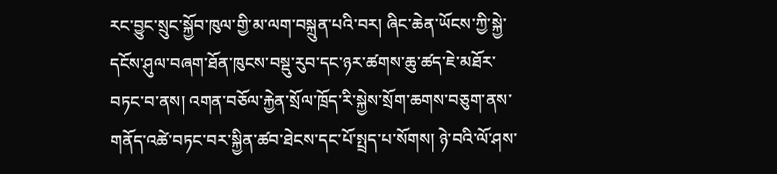རང་བྱུང་སྲུང་སྐྱོབ་ཁུལ་གྱི་མ་ལག་བསྐྲུན་པའི་བར། ཞིང་ཆེན་ཡོངས་ཀྱི་སྐྱེ་དངོས་ཤུལ་བཞག་ཐོན་ཁུངས་བསྡུ་རུབ་དང་ཉར་ཚགས་ཆུ་ཚད་ཇེ་མཐོར་བཏང་བ་ནས། འགན་བཅོལ་རྐྱེན་སྲོལ་ཁྲོད་རི་སྐྱེས་སྲོག་ཆགས་བཅུག་ནས་གནོད་འཚེ་བཏང་བར་སྐྱིན་ཚབ་ཐེངས་དང་པོ་སྤྲད་པ་སོགས། ཉེ་བའི་ལོ་ཤས་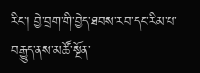རིང་། བྱེ་བྲག་གི་བྱེད་ཐབས་རབ་དང་རིམ་པ་བརྒྱུད་ནས་མཚོ་སྔོན་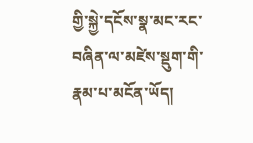གྱི་སྐྱེ་དངོས་སྣ་མང་རང་བཞིན་ལ་མཛེས་སྡུག་གི་རྣམ་པ་མངོན་ཡོད།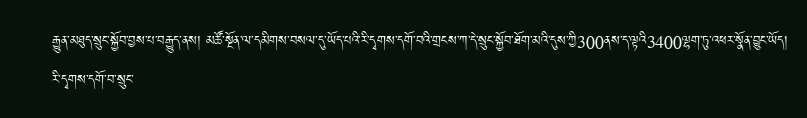རྒྱུན་མཐུད་སྲུང་སྐྱོབ་བྱས་པ་བརྒྱུད་ནས། མཚོ་སྔོན་ལ་དམིགས་བསལ་དུ་ཡོད་པའི་རི་དྭགས་དགོ་བའི་གྲངས་ཀ་དེ་སྲུང་སྐྱོབ་ཐོག་མའི་དུས་ཀྱི300ནས་ད་ལྟའི3400ལྷག་ཏུ་འཕར་སྣོན་བྱུང་ཡོད།
རི་དྭགས་དགོ་བ་སྲུང་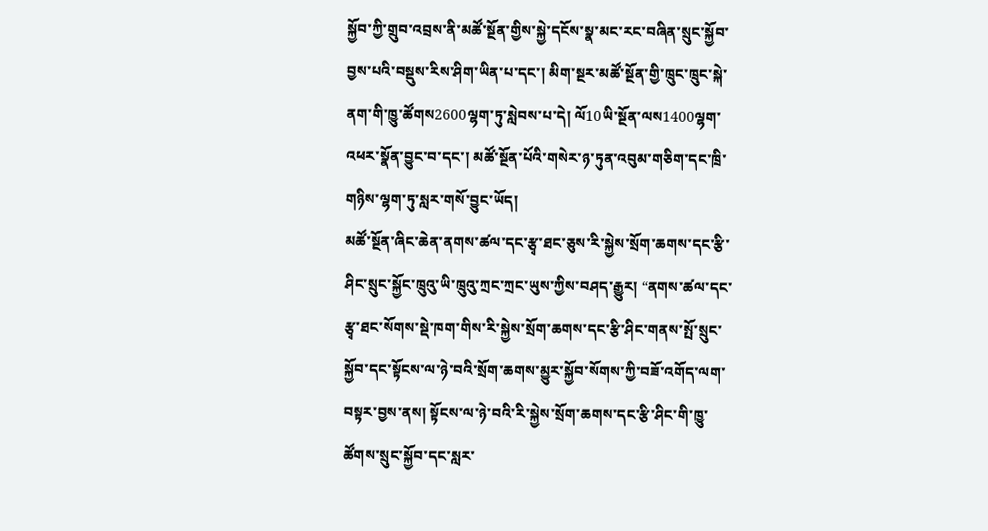སྐྱོབ་ཀྱི་གྲུབ་འབྲས་ནི་མཚོ་སྔོན་གྱིས་སྐྱེ་དངོས་སྣ་མང་རང་བཞིན་སྲུང་སྐྱོབ་བྱས་པའི་བསྡུས་རིས་ཤིག་ཡིན་པ་དང་། མིག་སྔར་མཚོ་སྔོན་གྱི་ཁྲུང་ཁྲུང་སྐེ་ནག་གི་ཁྱུ་ཚོགས2600ལྷག་ཏུ་སླེབས་པ་དེ། ལོ10ཡི་སྔོན་ལས1400ལྷག་འཕར་སྣོན་བྱུང་བ་དང་། མཚོ་སྔོན་པོའི་གསེར་ཉ་ཏུན་འབུམ་གཅིག་དང་ཁྲི་གཉིས་ལྷག་ཏུ་སླར་གསོ་བྱུང་ཡོད།
མཚོ་སྔོན་ཞིང་ཆེན་ནགས་ཚལ་དང་རྩྭ་ཐང་ཅུས་རི་སྐྱེས་སྲོག་ཆགས་དང་རྩི་ཤིང་སྲུང་སྐྱོང་ཁྲུའུ་ཡི་ཁྲུའུ་ཀྲང་ཀྲང་ཡུས་ཀྱིས་བཤད་རྒྱུར། “ནགས་ཚལ་དང་རྩྭ་ཐང་སོགས་སྡེ་ཁག་གིས་རི་སྐྱེས་སྲོག་ཆགས་དང་རྩི་ཤིང་གནས་སྤོ་སྲུང་སྐྱོབ་དང་སྟོངས་ལ་ཉེ་བའི་སྲོག་ཆགས་མྱུར་སྐྱོབ་སོགས་ཀྱི་བཟོ་འགོད་ལག་བསྟར་བྱས་ནས། སྟོངས་ལ་ཉེ་བའི་རི་སྐྱེས་སྲོག་ཆགས་དང་རྩི་ཤིང་གི་ཁྱུ་ཚོགས་སྲུང་སྐྱོབ་དང་སླར་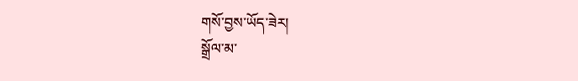གསོ་བྱས་ཡོད་ཟེར།
སྒྲོལ་མ་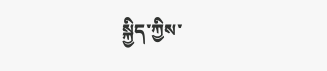སྐྱིད་ཀྱིས་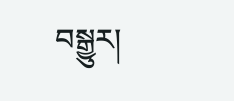བསྒྱུར།